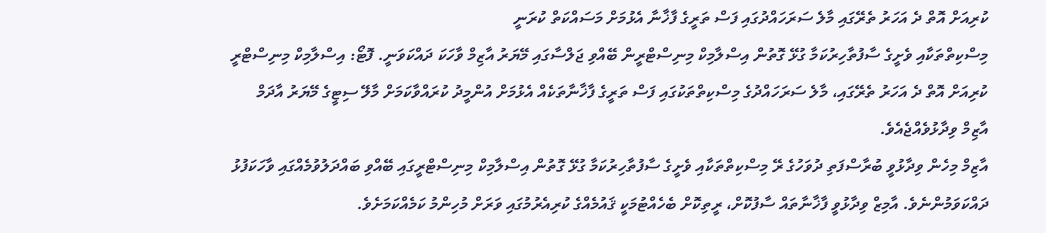ކުރިއަށް އޮތް ދެ އަހަރު ތެރޭގައި މާލެ ސަރަހައްދުގައި ފަސް ތަރީގެ ފާޚާނާ އެޅުމަށް މަސައްކަތް ކުރަނީ
މިސްކިތްތަކާއި ވެށީގެ ސާފުތާހިރުކަމާ ގުޅޭ ގޮތުން އިސްލާމިކް މިނިސްޓްރީން ބޭއްވި ޖަލްސާގައި މޭޔަރު އާޒިމް ވާހަކަ ދައްކަވަނީ. ފޮޓޯ: އިސްލާމިކް މިނިސްޓްރީ
ކުރިއަށް އޮތް ދެ އަހަރު ތެރޭގައި، މާލެ ސަރަހައްދުގެ މިސްކިތްތަކުގައި ފަސް ތަރީގެ ފާޚާނާތަކެއް އެޅުމަށް އުންމީދު ކުރައްވާކަމަށް މާލޭ ސިޓީގެ މޭޔަރު އާދަމް އާޒިމް ވިދާޅުވެއްޖެއެވެ.
އާޒިމް މިހެން ވިދާޅުވީ ބުރާސްފަތި ދުވަހުގެ ރޭ މިސްކިތްތަކާއި ވެށީގެ ސާފުތާހިރުކަމާ ގުޅޭ ގޮތުން އިސްލާމިކް މިނިސްޓްރީގައި ބޭއްވި ބައްދަލުވުމެއްގައި ވާހަކަފުޅު ދައްކަވަމުންނެވެ. އާމިޒް ވިދާޅުވީ ފާޚާނާތައް ސާފުކޮށް، ރީތިކޮށް ބެހެއްޓުމަކީ ޤައުމެއްގެ ކުރިއެރުމުގައި ވަރަށް މުހިންމު ކަމެއްކަމަށެވެ.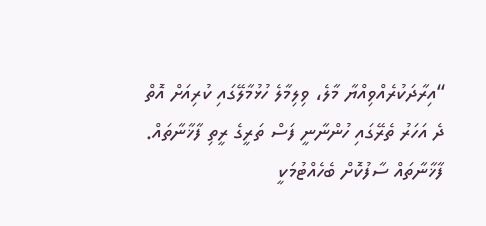“އިރާދަކުރެއްވިއްޔާ މާލެ، ވިލިމާލެ ހުޅުމާލޭގައި ކުރިއަށް އޮތް ދެ އަހަރު ތެރޭގައި ހުންނާނީ ފަސް ތަރީގެ ރީތި ފާޚާނާތައް. ފާޚާނާތައް ސާފުކޮށް ބެހެއްޓުމަކީ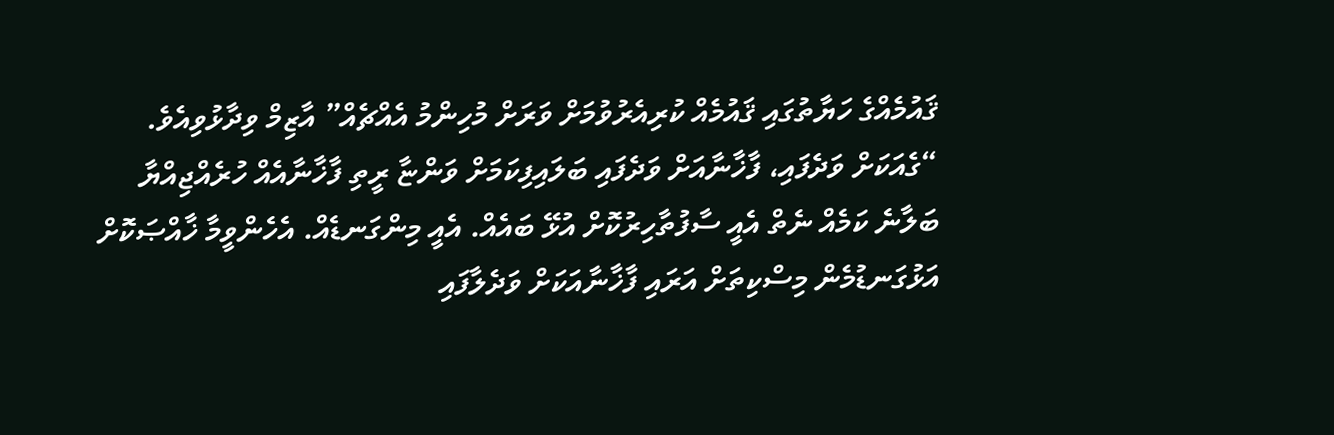ޤައުމެއްގެ ހަޔާތުގައި ޤައުމެއް ކުރިއެރުވުމަށް ވަރަށް މުހިންމު އެއްޗެއް” އާޒިމް ވިދާޅުވިއެވެ.
“ގެއަކަށް ވަދެފައި، ފާޚާނާއަށް ވަދެފައި ބަލައިފިކަމަށް ވަންޏާ ރީތި ފާޚާނާއެއް ހުރެއްޖިއްޔާ ބަލާނެ ކަމެއް ނެތް އެއީ ސާފުތާހިރުކޮށް އުޅޭ ބައެއް. އެއީ މިންގަނޑެއް. އެހެންވީމާ ޚާއްޞަކޮށް އަޅުގަނޑުމެން މިސްކިތަށް އަރައި ފާޚާނާއަކަށް ވަދެލާފައި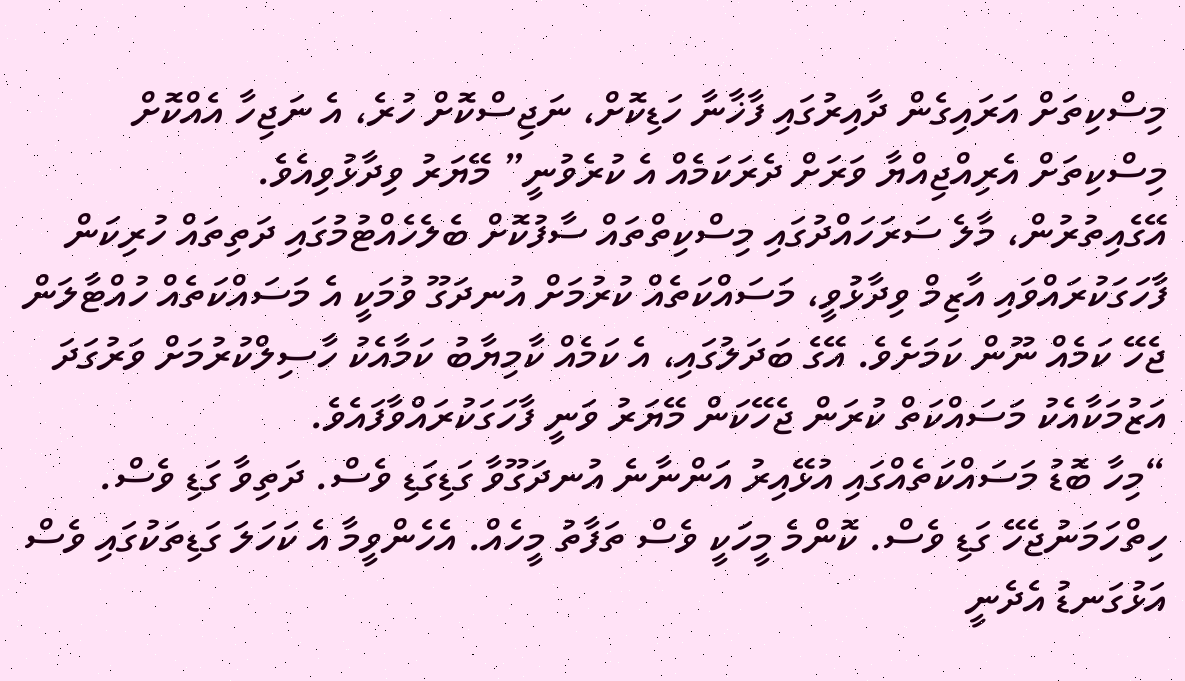މިސްކިތަށް އަރައިގެން ދާއިރުގައި ފާޚާނާ ހަޑިކޮށް، ނަޖިސްކޮށް ހުރެ، އެ ނަޖިހާ އެއްކޮށް މިސްކިތަށް އެރިއްޖިއްޔާ ވަރަށް ދެރަކަމެއް އެ ކުރެވުނީ” މޭޔަރު ވިދާޅުވިއެވެ.
އޭގެއިތުރުން، މާލެ ސަރަހައްދުގައި މިސްކިތްތައް ސާފުކޮށް ބެލެހެއްޓުމުގައި ދަތިތައް ހުރިކަން ފާހަގަކުރައްވައި އާޒިމް ވިދާޅުވީ، މަސައްކަތެއް ކުރުމަށް އުނދަގޫ ވުމަކީ އެ މަސައްކަތެއް ހުއްޓާލަން ޖެހޭ ކަމެއް ނޫން ކަމަށެވެ. އޭގެ ބަދަލުގައި، އެ ކަމެއް ކާމިޔާބު ކަމާއެކު ހާސިލްކުރުމަށް ވަރުގަދަ އަޒުމަކާއެކު މަސައްކަތް ކުރަން ޖެހޭކަން މޭޔަރު ވަނީ ފާހަގަކުރައްވާފައެވެ.
“މިހާ ބޮޑު މަސައްކަތެއްގައި އުޅޭއިރު އަންނާނެ އުނދަގޫވާ ގަޑިގަޑި ވެސް. ދަތިވާ ގަޑި ވެސް. ހިތްހަމަނުޖެހޭ ގަޑި ވެސް. ކޮންމެ މީހަކީ ވެސް ތަފާތު މީހެއް. އެހެންވީމާ އެ ކަހަލަ ގަޑިތަކުގައި ވެސް އަޅުގަނޑު އެދެނީ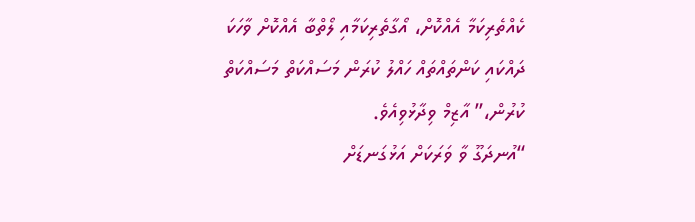ކެއްތެރިކަމާ އެއްކޮށް، އޯގާތެރިކަމާއި ލޯތްބާ އެއްކޮށް ވާހަކަ ދައްކައި ކަންތައްތައް ހައްލު ކުރަން މަސައްކަތް މަސައްކަތް ކުރުން،” އާޒިމް ވިދާޅުވިއެވެ.
“އުނދަގޫ ވާ ވަރަކަށް އަޅުގަނޑަށް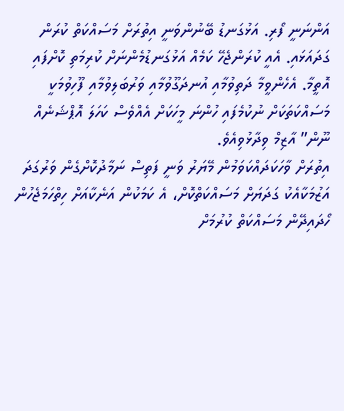އަންނަނީ ފޯރި. އަޅުގަނޑު ބޭނުންވަނީ އިތުރަށް މަސައްކަތް ކުރަން ގަދައަޅައި. އެއީ ކުރަންޖެހޭ ކަމެއް އަޅުގަނޑުމެންނަށް ކުރިމަތި ކޮށްފައި އޮތީމާ. އެހެންވީމާ ދަތިވުމާއި އުނދަގޫވުމާއި ވަރުބަލިވުމާއި ފޫހިވުމަކީ މަސައްކަތަކަށް ނުކުމެފައި ހުންނަ މީހަކަށް އެއްވެސް ކަހަލަ އޮޕްޝަނެއް ނޫން” އާޒިމް ވިދާޅުވިއެވެ.
އިތުރަށް ވާހަކަދައްކަވަމުން މޭޔަރު ވަނީ ފަތިސް ނަމާދުކޮށްގެން ވަރުގަދަ އަޒުމަކާއެކު ގަދަޔަށް މަސައްކަތްކޮށް، އެ ކަމަކުން އަނެކާއަށް ހިތްހަމަޖެހުން ހޯދައިދޭން މަސައްކަތް ކުރުމަށް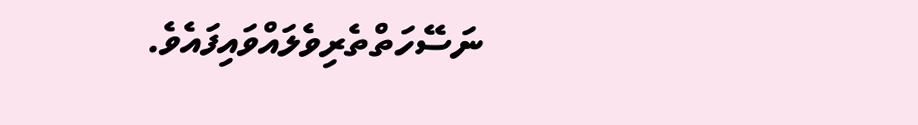ނަސޭހަތްތެރިވެލައްވައިފައެވެ.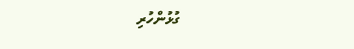ގުޅުންހުރި